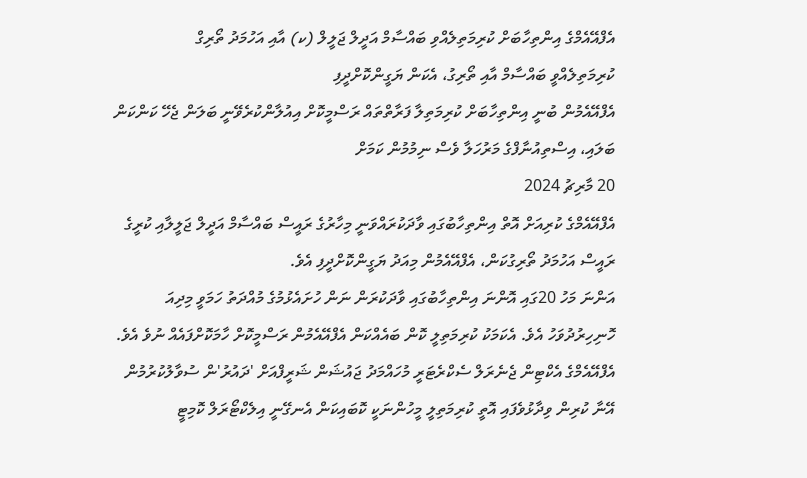އެފްއޭއެމްގެ އިންތިހާބަށް ކުރިމަތިލެއްވި ބައްސާމް އަދީލް ޖަލީލް (ކ) އާއި އަހުމަދު ތޯރިގް
ކުރިމަތިލެއްވީ ބައްސާމް އާއި ތޯރިގު، އެކަން ޔަގީންކޮށްދީފި
އެފްއޭއެމުން ބުނީ އިންތިހާބަށް ކުރިމަތިލާ ފަރާތްތައް ރަސްމީކޮށް އިއުލާންކުރެވޭނީ ބަލަން ޖެހޭ ކަންކަން ބަލައި، އިސްތިއުނާފްގެ މަރުހަލާ ވެސް ނިމުމުން ކަމަށް
20 މާރިޗު 2024
އެފްއޭއެމްގެ ކުރިއަށް އޮތް އިންތިހާބުގައި ވާދަކުރައްވަނީ މިހާރުގެ ރައީސް ބައްސާމް އަދީލް ޖަލީލާއި ކުރީގެ ރައީސް އަހުމަދު ތޯރިގުކަން، އެފްއޭއެމުން މިއަދު ޔަގީންކޮށްދީފި އެވެ.
އަންނަ މަހު 20ގައި އޮންނަ އިންތިހާބުގައި ވާދަކުރަން ނަން ހުށައެޅުމުގެ މުއްދަތު ހަމަވީ މިދިއަ ހޮނިހިރުދުވަހު އެވެ. އެކަމަކު ކުރިމަތިލީ ކޮން ބައެއްކަން އެފްއޭއެމުން ރަސްމީކޮށް ހާމަކޮށްފައެއް ނުވެ އެވެ.
އެފްއޭއެމްގެ އެކްޓިން ޖެނެރަލް ސެކްރެޓަރީ މުހައްމަދު ޖައުޝަން ޝަރީފްއަށް 'ދައުރު'ން ސުވާލުކުރުމުން އޭނާ ކުރިން ވިދާޅުވެފައި އޮތީ ކުރިމަތިލީ މީހުންނަކީ ކޮބައިކަން އެނގޭނީ އިލެކްޓޯރަލް ކޮމިޓީ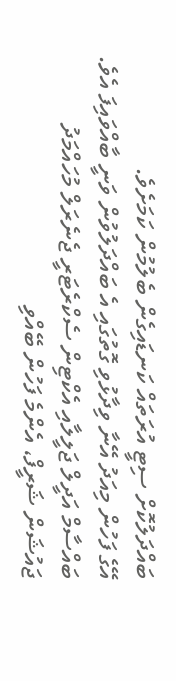ބައްދަލުކޮށް ސިޓީ އުރަތައް ކަނޑައިގެން ބެލުމުން ކަމަށެވެ.
އޭގެ ފަހުން މިއަދު އޭނާ ވިދާޅުވި ގޮތުގައި އެ ބައްދަލުވުން ވަނީ ބާއްވައިފަ އެވެ.
ބައްސާމް އަދީލް ޖަލީލާއި އެކްޓިން ސެކްރެޓަރީ ޖެނެރަލް މުހައްމަދު ޖައުޝަން ޝަރީފް، އެންމެ ފަހުން ބޭއްވި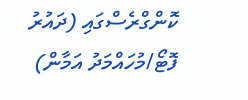ކޮންގްރެސްގައި (ދައުރު ފޮޓޯ/މުހައްމަދު އަމާން)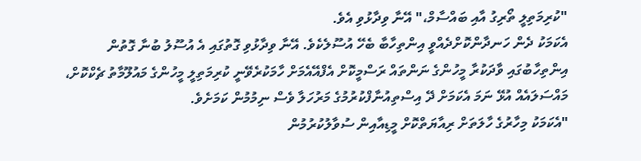"ކުރިމަތިލީ ތޯރިގު އާއި ބައްސާމް،" އޭނާ ވިދާޅުވި އެވެ.
އެކަމަކު ދެން ހަނދާންކޮށްދެއްވީ އިންތިހާބާ ބެހޭ އުސޫލެކެވެ. އޭނާ ވިދާޅުވި ގޮތުގައި އެ އުސޫލު ބުނާ ގޮތުން އިންތިހާބުގައި ވާދަކުރާ މީހުންގެ ނަންތައް ރަސްމީކޮށް އެފްއޭއެމަށް ހާމަކުރެވޭނީ ކުރިމަތިލީ މީހުންގެ މައުލޫމާތު ޗެކްކޮށް، މައްސަލައެއް އުޅޭ ނަމަ އެކަމަށް ދޭ އިސްތިއުނާފްކުރުމުގެ މަރުހަލާ ވެސް ނިމުމުން ކަމަށެވެ.
"އެކަމަކު މިހާރުގެ ހާލަތަށް ރިއާޔަތްކޮށް މީޑިއާއިން ސުވާލުކުރުމުން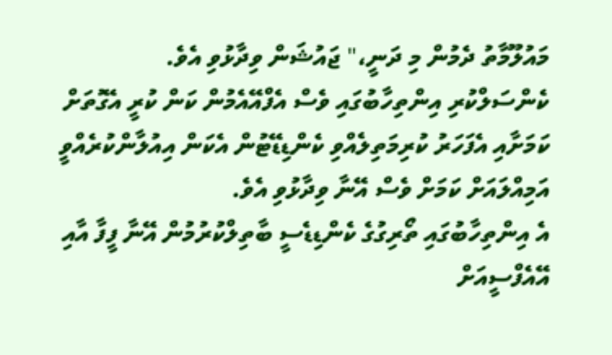މައުލޫމާތު ދެމުން މި ދަނީ،" ޖައުޝަން ވިދާޅުވި އެވެ.
ކެންސަލްކުރި އިންތިހާބުގައި ވެސް އެފްއޭއެމުން ކަން ކުރީ އެގޮތަށް ކަމަށާއި އެފަހަރު ކުރިމަތިލެއްވި ކެންޑިޑޭޓުން އެކަން އިއުލާންކުރެއްވީ އަމިއްލައަށް ކަމަށް ވެސް އޭނާ ވިދާޅުވި އެވެ.
އެ އިންތިހާބުގައި ތޯރިގުގެ ކެންޑިޑެސީ ބާތިލްކުރުމުން އޭނާ ފީފާ އާއި އޭއެފްސީއަށް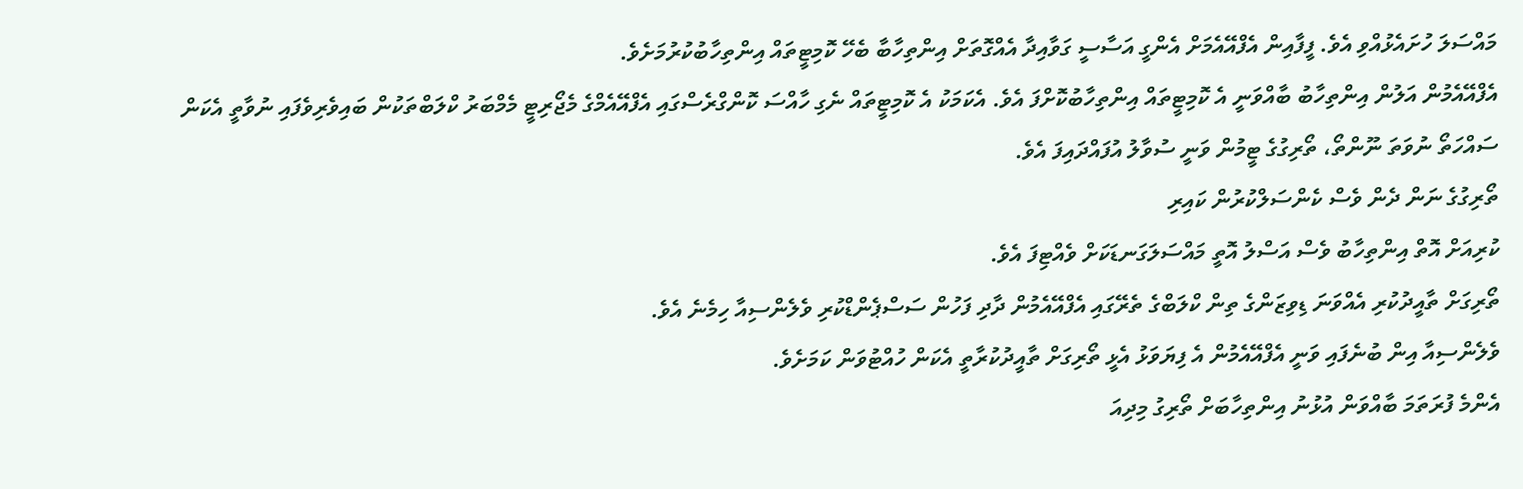މައްސަލަ ހުށައެޅުއްވި އެވެ. ފީފާއިން އެފްއޭއެމަށް އެންގީ އަސާސީ ގަވާއިދާ އެއްގޮތަށް އިންތިހާބާ ބެހޭ ކޮމިޓީތައް އިންތިހާބުކުރުމަށެވެ.
އެފްއޭއެމުން އަލުން އިންތިހާބު ބާއްވަނީ އެ ކޮމިޓީތައް އިންތިހާބުކޮށްފަ އެވެ. އެކަމަކު އެ ކޮމިޓީތައް ނެގި ހާއްސަ ކޮންގްރެސްގައި އެފްއޭއެމްގެ މެޖޯރިޓީ މެމްބަރު ކްލަބްތަކުން ބައިވެރިވެފައި ނުވާތީ އެކަން ސައްހަތޯ ނުވަތަ ނޫންތޯ، ތޯރިގުގެ ޓީމުން ވަނީ ސުވާލު އުފައްދައިފަ އެވެ.
ތޯރިގުގެ ނަން ދެން ވެސް ކެންސަލްކުރުން ކައިރި
ކުރިއަށް އޮތް އިންތިހާބު ވެސް އަސްލު އޮތީ މައްސަލަގަނޑަކަށް ވެއްޓިފަ އެވެ.
ތޯރިގަށް ތާއީދުކުރި އެއްވަނަ ޑިވިޒަންގެ ތިން ކްލަބްގެ ތެރޭގައި އެފްއޭއެމުން ދާދި ފަހުން ސަސްޕެންޑްކުރި ވެލެންސިއާ ހިމެނެ އެވެ.
ވެލެންސިއާ އިން ބުނެފައި ވަނީ އެފްއޭއެމުން އެ ފިޔަވަޅު އެޅީ ތޯރިގަށް ތާއީދުކުރާތީ އެކަން ހުއްޓުވަން ކަމަށެވެ.
އެންމެ ފުރަތަމަ ބާއްވަން އުޅުނު އިންތިހާބަށް ތޯރިގު މިދިއަ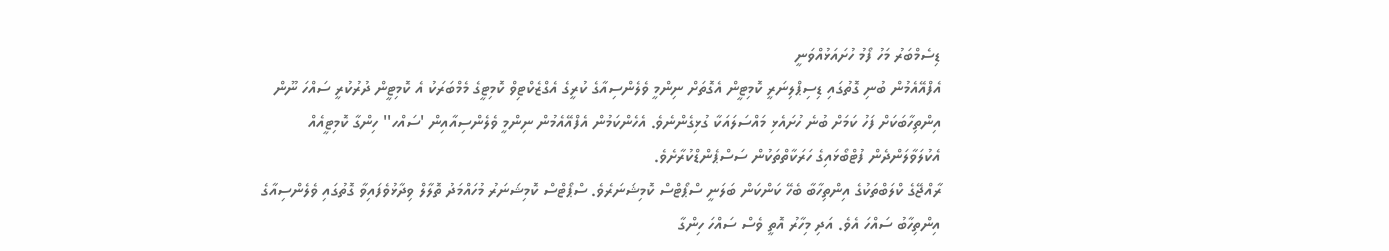ޑިސެމްބަރު މަހު ފޯމު ހުށައަޅުއްވަނީ
އެފްއޭއެމުން ބުނި ގޮތުގައި ޑިސިޕްލިނަރީ ކޮމިޓީން އެގޮތަށް ނިންމީ ވެލެންސިއާގެ ކުރީގެ އެގްޒެކްޓިވް ކޮމިޓީގެ މެމްބަރަކު އެ ކޮމިޓީން ދުރުކުރީ ސައްހަ ނޫން އިންތިހާބަކަށް ފަހު ކަމަށް ބުނެ ހުށައެޅި މައްސަލައަކާ ގުޅިގެންނެވެ. އެހެންކަމުން އެފްއޭއެމުން ނިންމީ ވެލެންސިއާއިން 'ސައްހ'' ހިންގާ ކޮމިޓީއެއް އެކުލަވާލަންދެން ފުޓްބޯޅައިގެ ހަރަކާތްތަކުން ސަސްޕެންޑްކުރާށެވެ.
ރާއްޖޭގެ ކްލަބްތަކުގެ އިންތިހާބާ ބެހޭ ކަންކަން ބަލަނީ ސްޕޯޓްސް ކޮމިޝަނަރެވެ. ސްޕޯޓްސް ކޮމިޝަނަރު މުހައްމަދު ތޮލާލް ވިދާޅުވެފައިވާ ގޮތުގައި ވެލެންސިއާގެ އިންތިހާބު ސައްހަ އެވެ. އަދި މިހާރު އޮތީ ވެސް ސައްހަ ހިންގާ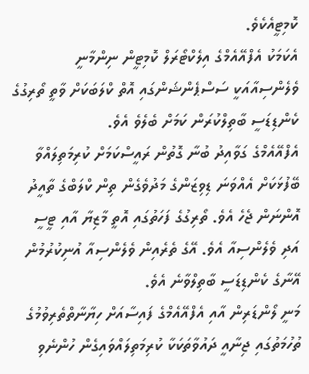ކޮމިޓީއެކެވެ.
އެކަމަކު އެފްއޭއެމްގެ އިލެކްޓޯރަލް ކޮމިޓީން ނިންމާނީ ވެލެންސިއާއަކީ ސަސްޕެންޝަންގައި އޮތް ކްލަބަކަށް ވާތީ ތޯރިގުގެ ކެންޑިޑަސީ ބާތިލްކުރަން ކަމަށް ބެލެވެ އެވެ.
އެފްއޭއެމްގެ ގަވާއިދު ބުނާ ގޮތުން ރައީސްކަމަށް ކުރިމަތިލައްވާ ބޭފުޅަކަށް އެއްވަނަ ޑިވިޒަންގެ މަދުވެގެން ތިން ކްލަބްގެ ތާއީދު އޮންނަން ޖެހެ އެވެ. ތޯރިގުގެ ފަހަތުގައި އޮތީ މާޒިޔާ އާއި ޓީސީ އަދި ވެލެންސިއާ އެވެ. އޭގެ ތެރެއިން ވެލެންސިއާ އުނިކުރުމުން އޭނާގެ ކެންޑިޑަސީ ބާތިލްވާނެ އެވެ.
މަނީ ލޯންޑަރިން އާއި އެފްއޭއެމްގެ ފައިސާއަށް ހިޔާނާތްތެރިވުމުގެ ތުހުމަތުގައި ޖިނާއީ ދައުވާތަކަކާ ކުރިމަތިލައްވައިގެން ހުންނެވި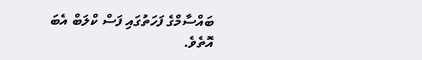ބައްސާމްގެ ފަހަތުގައި ފަސް ކްލަބް އެބަ އޮތެވެ.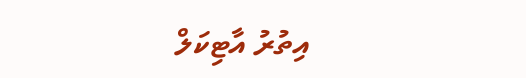އިތުރު އާޓިކަލް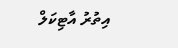އިތުރު އާޓިކަލް